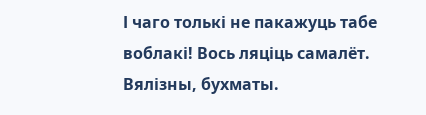І чаго толькі не пакажуць табе воблакі! Вось ляціць самалёт. Вялізны, бухматы.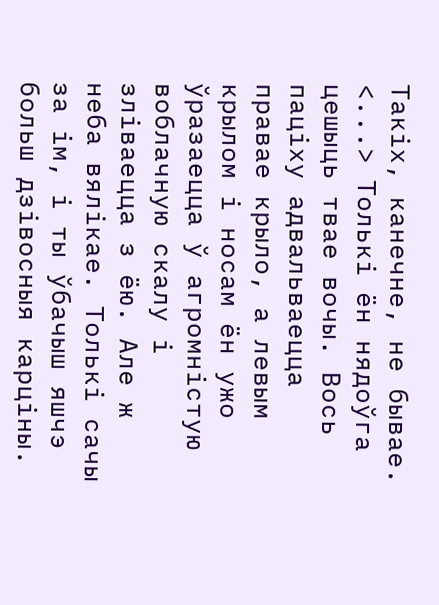Такіх, канечне, не бывае. <...> Толькі ён нядоўга цешыць твае вочы. Вось паціху адвальваецца правае крыло, а левым крылом і носам ён ужо ўразаецца ў агромністую воблачную скалу і зліваецца з ёю. Але ж неба вялікае. Толькі сачы за ім, і ты ўбачыш яшчэ больш дзівосныя карціны.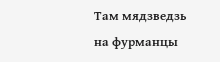Там мядзведзь на фурманцы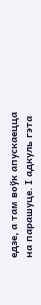едзе, а там воўк апускаецца на парашуце. І адкуль гэта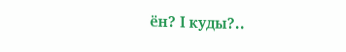ён? І куды?..